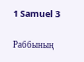1 Samuel 3

Раббының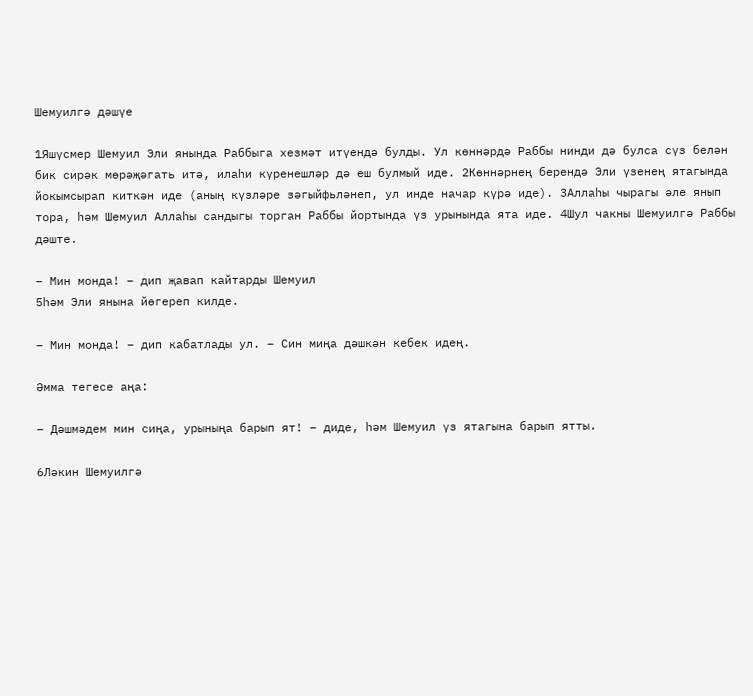Шемуилгә дәшүе

1Яшүсмер Шемуил Эли янында Раббыга хезмәт итүендә булды. Ул көннәрдә Раббы нинди дә булса сүз белән бик сирәк мөрәҗәгать итә, илаһи күренешләр дә еш булмый иде. 2Көннәрнең берендә Эли үзенең ятагында йокымсырап киткән иде (аның күзләре зәгыйфьләнеп, ул инде начар күрә иде). 3Аллаһы чырагы әле янып тора, һәм Шемуил Аллаһы сандыгы торган Раббы йортында үз урынында ята иде. 4Шул чакны Шемуилгә Раббы дәште.

– Мин монда! – дип җавап кайтарды Шемуил
5һәм Эли янына йөгереп килде.

– Мин монда! – дип кабатлады ул. – Син миңа дәшкән кебек идең.

Әмма тегесе аңа:

– Дәшмәдем мин сиңа, урыныңа барып ят! – диде, һәм Шемуил үз ятагына барып ятты.

6Ләкин Шемуилгә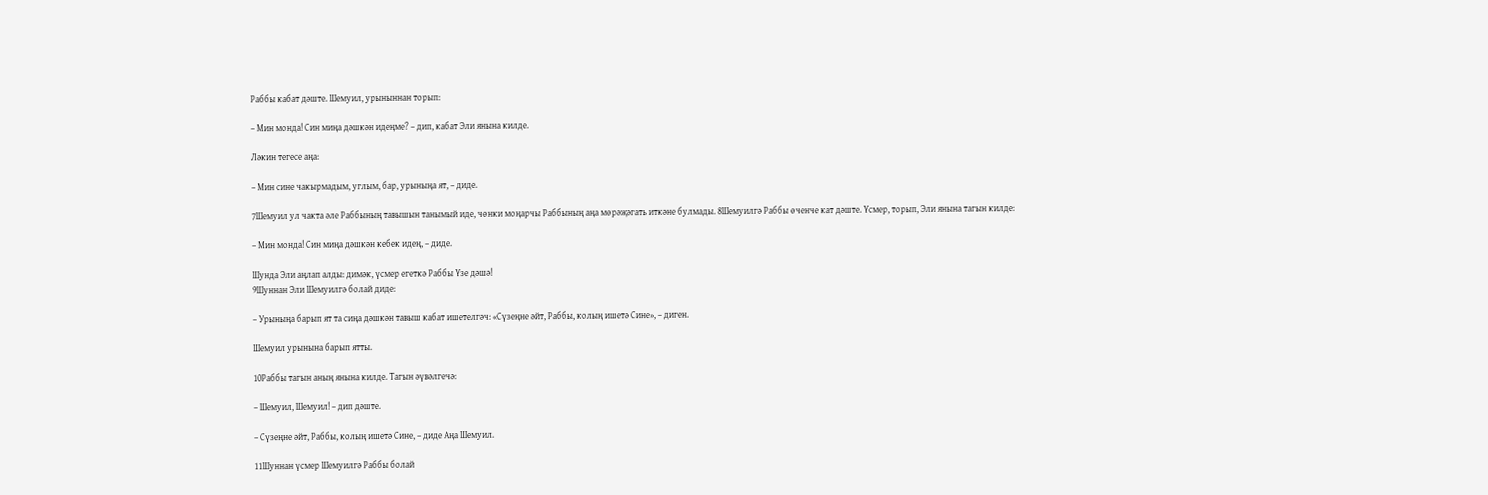Раббы кабат дәште. Шемуил, урыныннан торып:

– Мин монда! Син миңа дәшкән идеңме? – дип, кабат Эли янына килде.

Ләкин тегесе аңа:

– Мин сине чакырмадым, углым, бар, урыныңа ят, – диде.

7Шемуил ул чакта әле Раббының тавышын танымый иде, чөнки моңарчы Раббының аңа мөрәҗәгать иткәне булмады. 8Шемуилгә Раббы өченче кат дәште. Үсмер, торып, Эли янына тагын килде:

– Мин монда! Син миңа дәшкән кебек идең, – диде.

Шунда Эли аңлап алды: димәк, үсмер егеткә Раббы Үзе дәшә!
9Шуннан Эли Шемуилгә болай диде:

– Урыныңа барып ят та сиңа дәшкән тавыш кабат ишетелгәч: «Сүзеңне әйт, Раббы, колың ишетә Сине», – диген.

Шемуил урынына барып ятты.

10Раббы тагын аның янына килде. Тагын әүвәлгечә:

– Шемуил, Шемуил! – дип дәште.

– Сүзеңне әйт, Раббы, колың ишетә Сине, – диде Аңа Шемуил.

11Шуннан үсмер Шемуилгә Раббы болай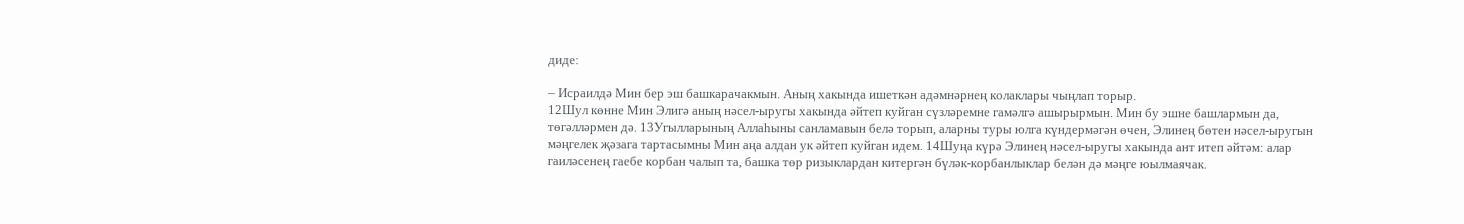диде:

– Исраилдә Мин бер эш башкарачакмын. Аның хакында ишеткән адәмнәрнең колаклары чыңлап торыр.
12Шул көнне Мин Элигә аның нәсел-ыругы хакында әйтеп куйган сүзләремне гамәлгә ашырырмын. Мин бу эшне башлармын да, төгәлләрмен дә. 13Угылларының Аллаһыны санламавын белә торып, аларны туры юлга күндермәгән өчен, Элинең бөтен нәсел-ыругын мәңгелек җәзага тартасымны Мин аңа алдан ук әйтеп куйган идем. 14Шуңа күрә Элинең нәсел-ыругы хакында ант итеп әйтәм: алар гаиләсенең гаебе корбан чалып та, башка төр ризыклардан китергән бүләк-корбанлыклар белән дә мәңге юылмаячак.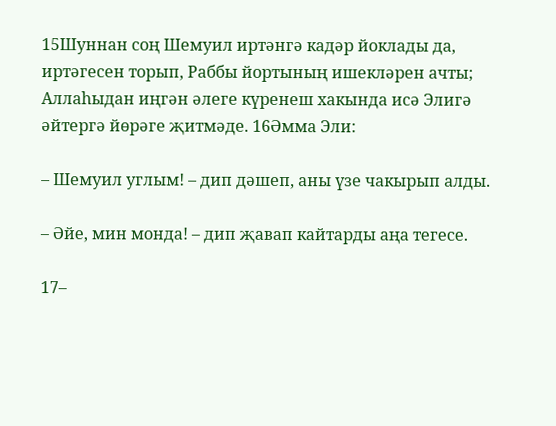15Шуннан соң Шемуил иртәнгә кадәр йоклады да, иртәгесен торып, Раббы йортының ишекләрен ачты; Аллаһыдан иңгән әлеге күренеш хакында исә Элигә әйтергә йөрәге җитмәде. 16Әмма Эли:

– Шемуил углым! – дип дәшеп, аны үзе чакырып алды.

– Әйе, мин монда! – дип җавап кайтарды аңа тегесе.

17–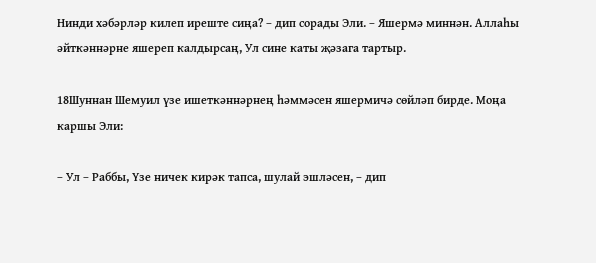Нинди хәбәрләр килеп иреште сиңа? – дип сорады Эли. – Яшермә миннән. Аллаһы әйткәннәрне яшереп калдырсаң, Ул сине каты җәзага тартыр.

18Шуннан Шемуил үзе ишеткәннәрнең һәммәсен яшермичә сөйләп бирде. Моңа каршы Эли:

– Ул – Раббы, Үзе ничек кирәк тапса, шулай эшләсен, – дип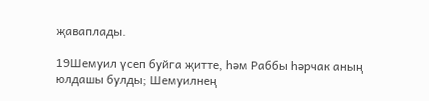җаваплады.

19Шемуил үсеп буйга җитте, һәм Раббы һәрчак аның юлдашы булды; Шемуилнең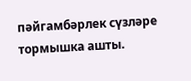пәйгамбәрлек сүзләре тормышка ашты.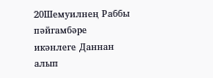20Шемуилнең Раббы пәйгамбәре икәнлеге Даннан алып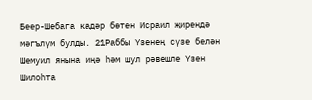Беер-Шебага кадәр бөтен Исраил җирендә мәгълүм булды. 21Раббы Үзенең сүзе белән Шемуил янына иңә һәм шул рәвешле Үзен Шилоһта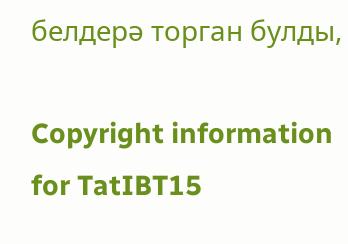белдерә торган булды,

Copyright information for TatIBT15